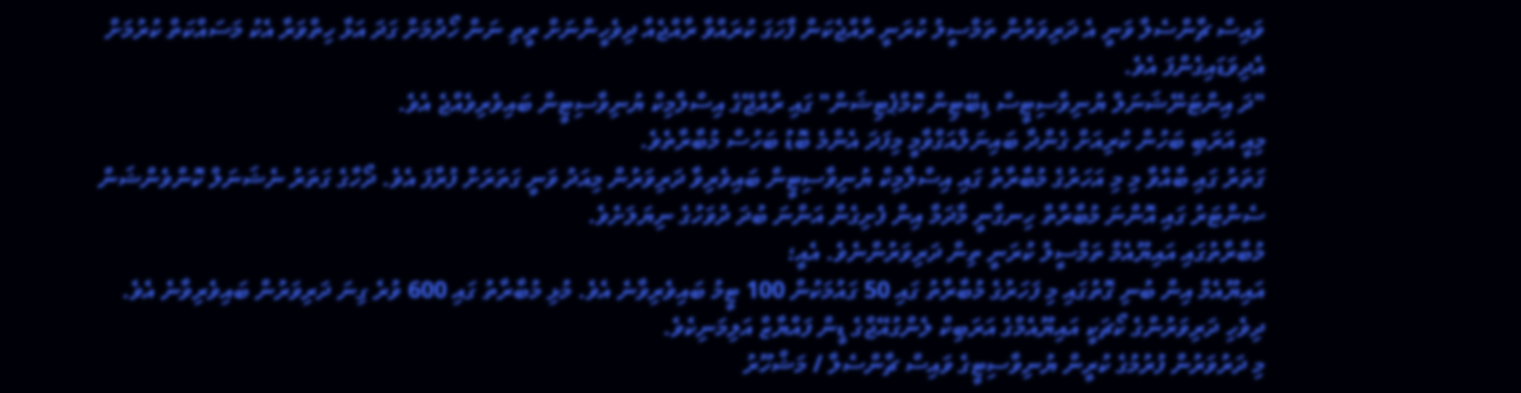ވައިސް ޗާންސެލާ ވަނީ އެ ދަރިވަރުން ތަމްސީލު ކުރަނީ ރާއްޖެކަން ފާހަގަ ކުރައްވާ ރާއްޖެއާ ދިވެހީންނަށް ރީތި ނަން ހޯދުމަށް ގަދަ އަޅާ ހިތްވަރާ އެކު މަސައްކަތް ކުރުމަށް އެދިވަޑައިގެންފަ އެވެ.
"ދަ އިންޓަނޭޝަނަލް ޔުނިވާސިޓީސް ޑިބޭޓިން ކޮމްޕެޓިޝަން" ގައި ރާއްޖޭގެ އިސްލާމިކް ޔުނިވާސިޓީން ބައިވެރިވެއްޖެ އެވެ.
މިއީ އަރަބި ބަހުން ކުރިއަށް ގެންދާ ބައިނަލްއަގްވާމީ މިފަދަ އެންމެ ބޮޑު ބަހުސް މުބާރާތެވެ.
ގަތަރު ގައި ބާއްވާ މި މި އަހަރުގެ މުބާރާތު ގައި އިސްލާމިކް ޔުނިވާސިޓީން ބައިވެރިވާ ދަރިވަރުން މިއަދު ވަނީ ގަތަރަށް ފުރާފަ އެވެ. ދޯހާގެ ގަތަރު ނެޝަނަލް ކޮންވެންޝަން ސެންޓަރު ގައި އޮންނަ މުބާރާތް ހިނގާނީ މާދަމާ އިން ފެށިގެން އަންނަ ބުދަ ދުވަހުގެ ނިޔަލަށެވެ.
މުބާރާތުގައި އައިޔޫއެމް ތަމްސީލު ކުރަނީ ތިން ދަރިވަރުންނެވެ. އެއީ؛
އައިޔޫއެމް އިން ބުނި ގޮތުގައި މި ފަހަރުގެ މުބާރާތު ގައި 50 ގައުމަކުން 100 ޓީމު ބައިވެރިވާނެ އެވެ. މުޅި މުބާރާތު ގައި 600 ވުރެ ގިނަ ދަރިވަރުން ބައިވެރިވާނެ އެވެ.
ދިވެހި ދަރިވަރުންގެ ކޯޗަކީ އައިޔޫއެމްގެ އަރަބިކް ލެންގުއޭޖްގެ ޑީން ފައްޔާޒް އަލިމަނިކެވެ.
މި ދަރުވަރުން ފުރުމުގެ ކުރީން ޔުނިވާސިޓީގެ ވައިސް ޗާންސެލާ / މަޝްހޫރު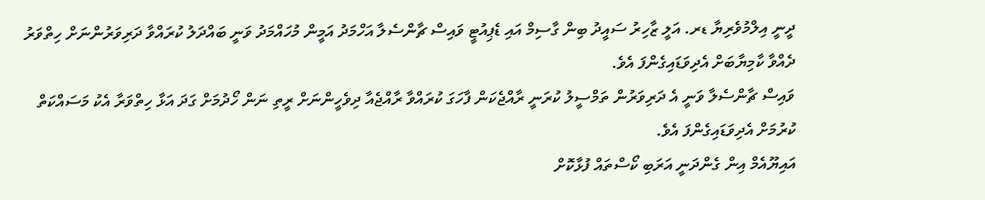ދީނީ އިލްމުވެރިޔާ ޑރ. އަލީ ޒާހިރު ސައީދު ބިން ގާސިމް އައި ޑެޕިއުޓީ ވައިސް ޗާންސެލާ އަހްމަދު އަމީން މުހައްމަދު ވަނީ ބައްދަލު ކުރައްވާ ދަރިވަރުންނަށް ހިތްވަރު ދެއްވާ ކާމިޔާބަށް އެދިވަޑައިގެންފަ އެވެ.
ވައިސް ޗާންސެލާ ވަނީ އެ ދަރިވަރުން ތަމްސީލު ކުރަނީ ރާއްޖެކަން ފާހަގަ ކުރައްވާ ރާއްޖެއާ ދިވެހީންނަށް ރީތި ނަން ހޯދުމަށް ގަދަ އަޅާ ހިތްވަރާ އެކު މަސައްކަތް ކުރުމަށް އެދިވަޑައިގެންފަ އެވެ.
އައިޔޫއެމް އިން ގެންދަނީ އަރަބި ކޯސްތައް ފުޅާކޮށް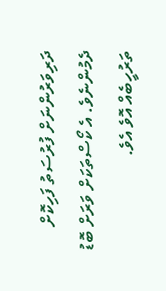ދަރިވަރުންނަށް ފުރުސަތު ފަހިކޮށް ދެމުންނެވެ. އެ ކޯސްތަކަށް ވަރަށް ބޮޑު ތަރުހީބެއް އޮވެ އެވެ.